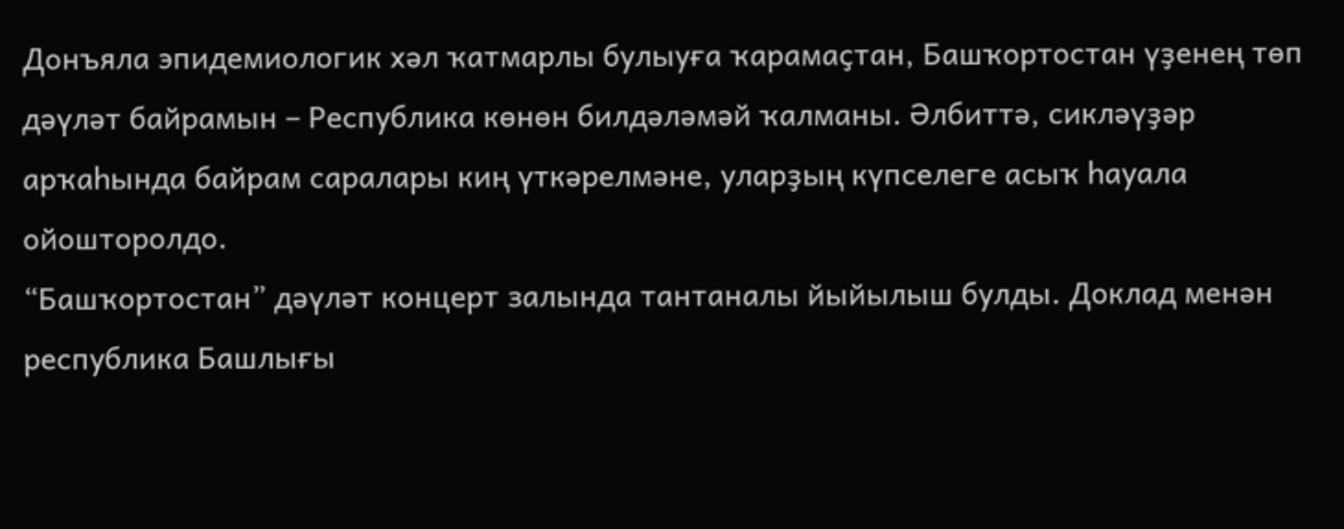Донъяла эпидемиологик хәл ҡатмарлы булыуға ҡарамаҫтан, Башҡортостан үҙенең төп дәүләт байрамын – Республика көнөн билдәләмәй ҡалманы. Әлбиттә, сикләүҙәр арҡаһында байрам саралары киң үткәрелмәне, уларҙың күпселеге асыҡ һауала ойошторолдо.
“Башҡортостан” дәүләт концерт залында тантаналы йыйылыш булды. Доклад менән республика Башлығы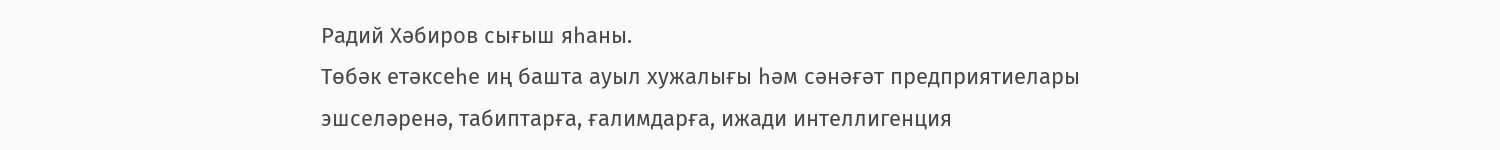Радий Хәбиров сығыш яһаны.
Төбәк етәксеһе иң башта ауыл хужалығы һәм сәнәғәт предприятиелары эшселәренә, табиптарға, ғалимдарға, ижади интеллигенция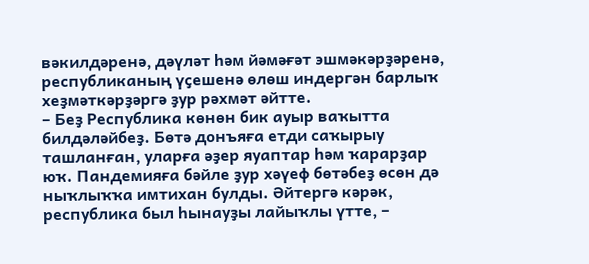вәкилдәренә, дәүләт һәм йәмәғәт эшмәкәрҙәренә, республиканың үҫешенә өлөш индергән барлыҡ хеҙмәткәрҙәргә ҙур рәхмәт әйтте.
– Беҙ Республика көнөн бик ауыр ваҡытта билдәләйбеҙ. Бөтә донъяға етди саҡырыу ташланған, уларға әҙер яуаптар һәм ҡарарҙар юҡ. Пандемияға бәйле ҙур хәүеф бөтәбеҙ өсөн дә ныҡлыҡҡа имтихан булды. Әйтергә кәрәк, республика был һынауҙы лайыҡлы үтте, –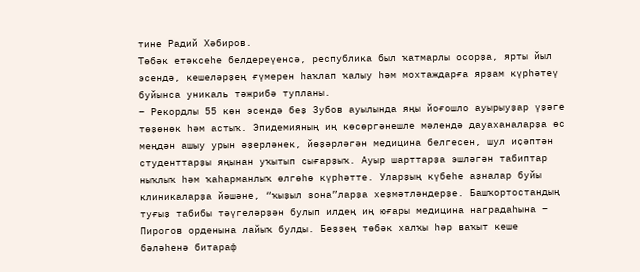тине Радий Хәбиров.
Төбәк етәксеһе белдереүенсә, республика был ҡатмарлы осорҙа, ярты йыл эсендә, кешеләрҙең ғүмерен һаҡлап ҡалыу һәм мохтаждарға ярҙам күрһәтеү буйынса уникаль тәжрибә тупланы.
– Рекордлы 55 көн эсендә беҙ Зубов ауылында яңы йоғошло ауырыуҙар үҙәге төҙөнөк һәм астыҡ. Эпидемияның иң көсөргәнешле мәлендә дауаханаларҙа өс меңдән ашыу урын әҙерләнек, йөҙәрләгән медицина белгесен, шул иҫәптән студенттарҙы яңынан уҡытып сығарҙыҡ. Ауыр шарттарҙа эшләгән табиптар ныҡлыҡ һәм ҡаһарманлыҡ өлгөһө күрһәтте. Уларҙың күбеһе аҙналар буйы клиникаларҙа йәшәне, “ҡыҙыл зона”ларҙа хеҙмәтләндерҙе. Башҡортостандың туғыҙ табибы тәүгеләрҙән булып илдең иң юғары медицина наградаһына – Пирогов орденына лайыҡ булды. Беҙҙең төбәк халҡы һәр ваҡыт кеше бәләһенә битараф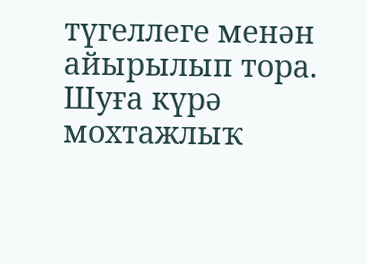түгеллеге менән айырылып тора. Шуға күрә мохтажлыҡ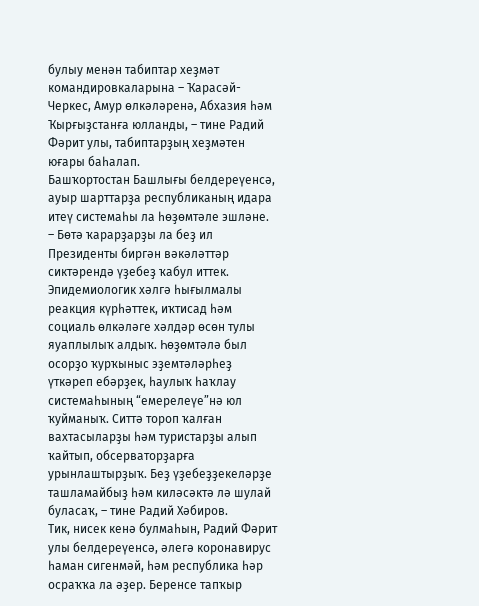булыу менән табиптар хеҙмәт командировкаларына – Ҡарасәй-Черкес, Амур өлкәләренә, Абхазия һәм Ҡырғыҙстанға юлланды, – тине Радий Фәрит улы, табиптарҙың хеҙмәтен юғары баһалап.
Башҡортостан Башлығы белдереүенсә, ауыр шарттарҙа республиканың идара итеү системаһы ла һөҙөмтәле эшләне.
– Бөтә ҡарарҙарҙы ла беҙ ил Президенты биргән вәкәләттәр сиктәрендә үҙебеҙ ҡабул иттек. Эпидемиологик хәлгә һығылмалы реакция күрһәттек, иҡтисад һәм социаль өлкәләге хәлдәр өсөн тулы яуаплылыҡ алдыҡ. Һөҙөмтәлә был осорҙо ҡурҡыныс эҙемтәләрһеҙ үткәреп ебәрҙек, һаулыҡ һаҡлау системаһының “емерелеүе”нә юл ҡуйманыҡ. Ситтә тороп ҡалған вахтасыларҙы һәм туристарҙы алып ҡайтып, обсерваторҙарға урынлаштырҙыҡ. Беҙ үҙебеҙҙекеләрҙе ташламайбыҙ һәм киләсәктә лә шулай буласаҡ, – тине Радий Хәбиров.
Тик, нисек кенә булмаһын, Радий Фәрит улы белдереүенсә, әлегә коронавирус һаман сигенмәй, һәм республика һәр осраҡҡа ла әҙер. Беренсе тапҡыр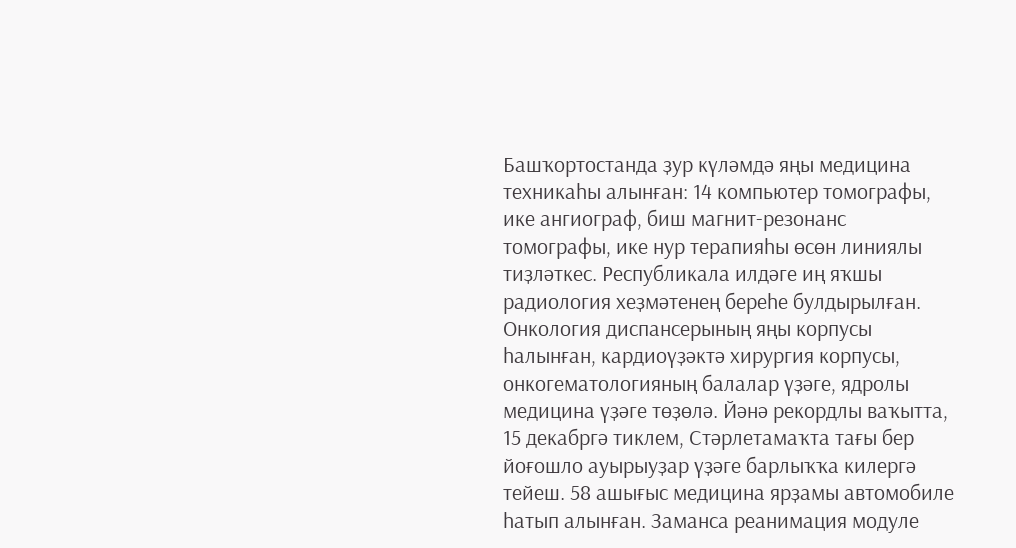Башҡортостанда ҙур күләмдә яңы медицина техникаһы алынған: 14 компьютер томографы, ике ангиограф, биш магнит-резонанс томографы, ике нур терапияһы өсөн линиялы тиҙләткес. Республикала илдәге иң яҡшы радиология хеҙмәтенең береһе булдырылған.
Онкология диспансерының яңы корпусы һалынған, кардиоүҙәктә хирургия корпусы, онкогематологияның балалар үҙәге, ядролы медицина үҙәге төҙөлә. Йәнә рекордлы ваҡытта, 15 декабргә тиклем, Стәрлетамаҡта тағы бер йоғошло ауырыуҙар үҙәге барлыҡҡа килергә тейеш. 58 ашығыс медицина ярҙамы автомобиле һатып алынған. Заманса реанимация модуле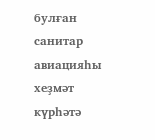булған санитар авиацияһы хеҙмәт күрһәтә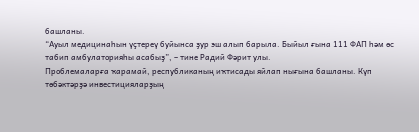башланы.
“Ауыл медицинаһын үҫтереү буйынса ҙур эш алып барыла. Быйыл ғына 111 ФАП һәм өс табип амбулаторияһы асабыҙ”, – тине Радий Фәрит улы.
Проблемаларға ҡарамай, республиканың иҡтисады яйлап нығына башланы. Күп төбәктәрҙә инвестицияларҙың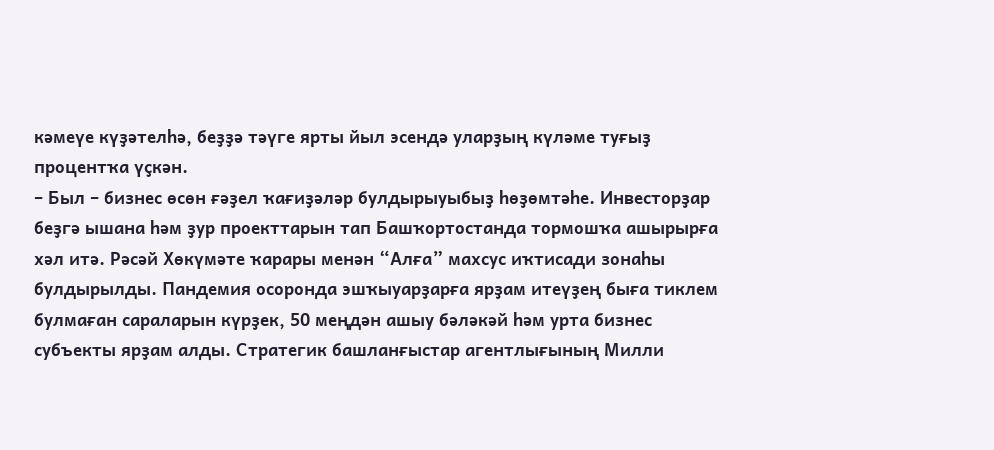кәмеүе күҙәтелһә, беҙҙә тәүге ярты йыл эсендә уларҙың күләме туғыҙ процентҡа үҫкән.
– Был – бизнес өсөн ғәҙел ҡағиҙәләр булдырыуыбыҙ һөҙөмтәһе. Инвесторҙар беҙгә ышана һәм ҙур проекттарын тап Башҡортостанда тормошҡа ашырырға хәл итә. Рәсәй Хөкүмәте ҡарары менән “Алға” махсус иҡтисади зонаһы булдырылды. Пандемия осоронда эшҡыуарҙарға ярҙам итеүҙең быға тиклем булмаған сараларын күрҙек, 50 меңдән ашыу бәләкәй һәм урта бизнес субъекты ярҙам алды. Стратегик башланғыстар агентлығының Милли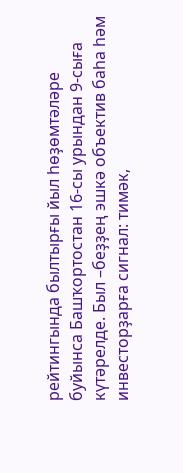рейтингында былтырғы йыл һөҙөмтәләре буйынса Башҡортостан 16-сы урындан 9-сыға күтәрелде. Был –беҙҙең эшкә объектив баһа һәм инвесторҙарға сигнал: тимәк,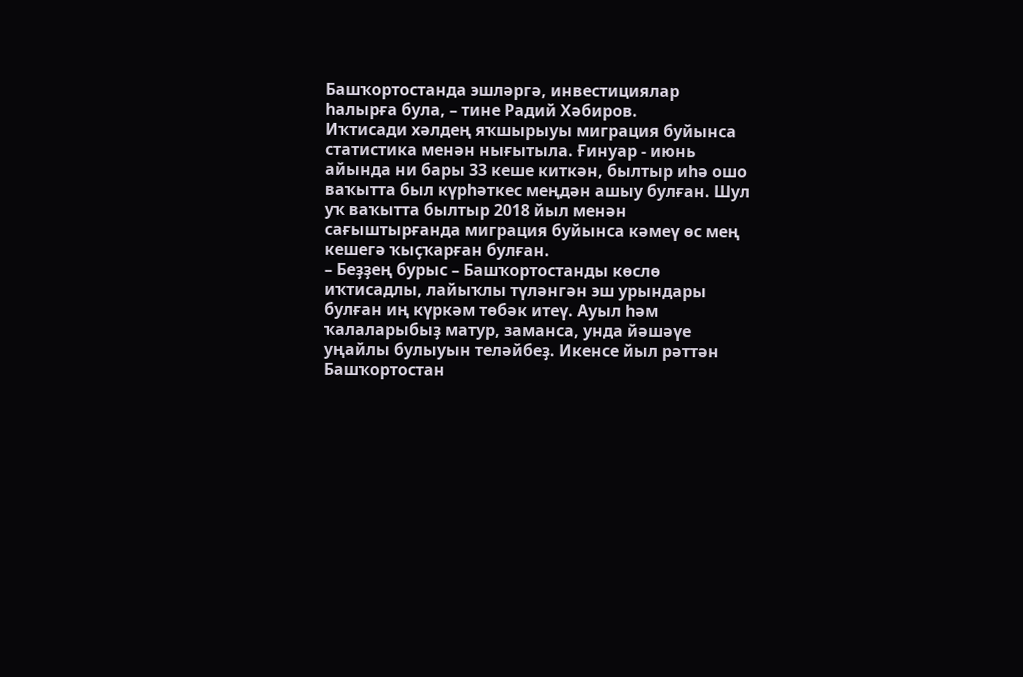Башҡортостанда эшләргә, инвестициялар һалырға була, – тине Радий Хәбиров.
Иҡтисади хәлдең яҡшырыуы миграция буйынса статистика менән нығытыла. Ғинуар - июнь айында ни бары 33 кеше киткән, былтыр иһә ошо ваҡытта был күрһәткес меңдән ашыу булған. Шул уҡ ваҡытта былтыр 2018 йыл менән сағыштырғанда миграция буйынса кәмеү өс мең кешегә ҡыҫҡарған булған.
– Беҙҙең бурыс – Башҡортостанды көслө иҡтисадлы, лайыҡлы түләнгән эш урындары булған иң күркәм төбәк итеү. Ауыл һәм ҡалаларыбыҙ матур, заманса, унда йәшәүе уңайлы булыуын теләйбеҙ. Икенсе йыл рәттән Башҡортостан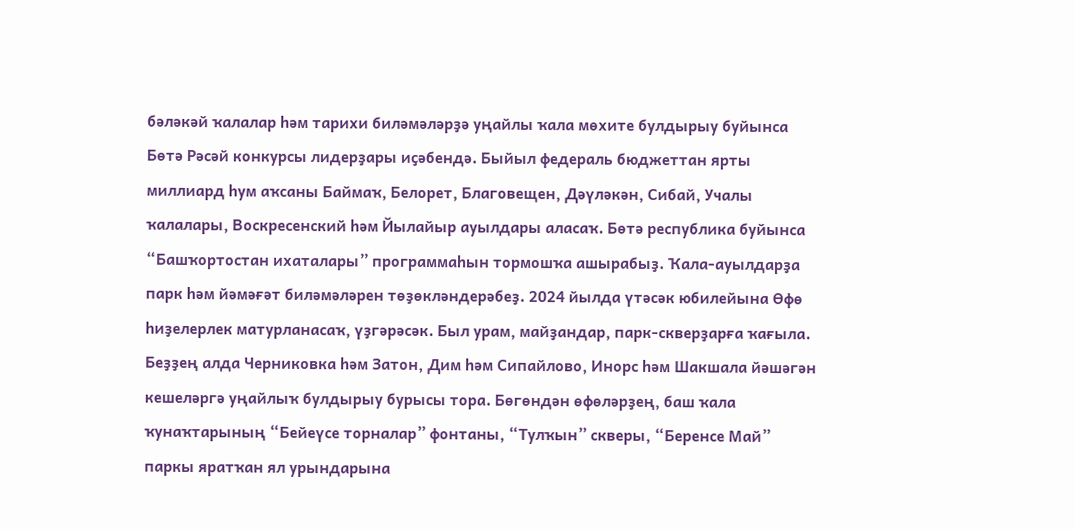бәләкәй ҡалалар һәм тарихи биләмәләрҙә уңайлы ҡала мөхите булдырыу буйынса Бөтә Рәсәй конкурсы лидерҙары иҫәбендә. Быйыл федераль бюджеттан ярты миллиард һум аҡсаны Баймаҡ, Белорет, Благовещен, Дәүләкән, Сибай, Учалы ҡалалары, Воскресенский һәм Йылайыр ауылдары аласаҡ. Бөтә республика буйынса “Башҡортостан ихаталары” программаһын тормошҡа ашырабыҙ. Ҡала-ауылдарҙа парк һәм йәмәғәт биләмәләрен төҙөкләндерәбеҙ. 2024 йылда үтәсәк юбилейына Өфө һиҙелерлек матурланасаҡ, үҙгәрәсәк. Был урам, майҙандар, парк-скверҙарға ҡағыла. Беҙҙең алда Черниковка һәм Затон, Дим һәм Сипайлово, Инорс һәм Шакшала йәшәгән кешеләргә уңайлыҡ булдырыу бурысы тора. Бөгөндән өфөләрҙең, баш ҡала ҡунаҡтарының “Бейеүсе торналар” фонтаны, “Тулҡын” скверы, “Беренсе Май” паркы яратҡан ял урындарына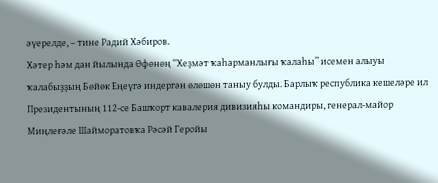әүерелде, – тине Радий Хәбиров.
Хәтер һәм дан йылында Өфөнөң “Хеҙмәт ҡаһарманлығы ҡалаһы” исемен алыуы ҡалабыҙҙың Бөйөк Еңеүгә индергән өлөшөн таныу булды. Барлыҡ республика кешеләре ил Президентының 112-се Башҡорт кавалерия дивизияһы командиры, генерал-майор Миңлеғәле Шайморатовҡа Рәсәй Геройы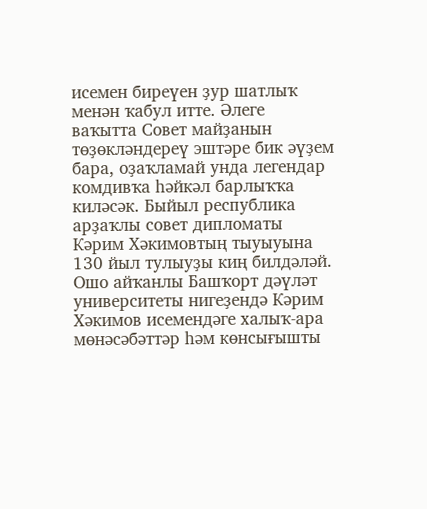исемен биреүен ҙур шатлыҡ менән ҡабул итте. Әлеге ваҡытта Совет майҙанын төҙөкләндереү эштәре бик әүҙем бара, оҙаҡламай унда легендар комдивҡа һәйкәл барлыҡҡа киләсәк. Быйыл республика арҙаҡлы совет дипломаты Кәрим Хәкимовтың тыуыуына 130 йыл тулыуҙы киң билдәләй. Ошо айҡанлы Башҡорт дәүләт университеты нигеҙендә Кәрим Хәкимов исемендәге халыҡ-ара мөнәсәбәттәр һәм көнсығышты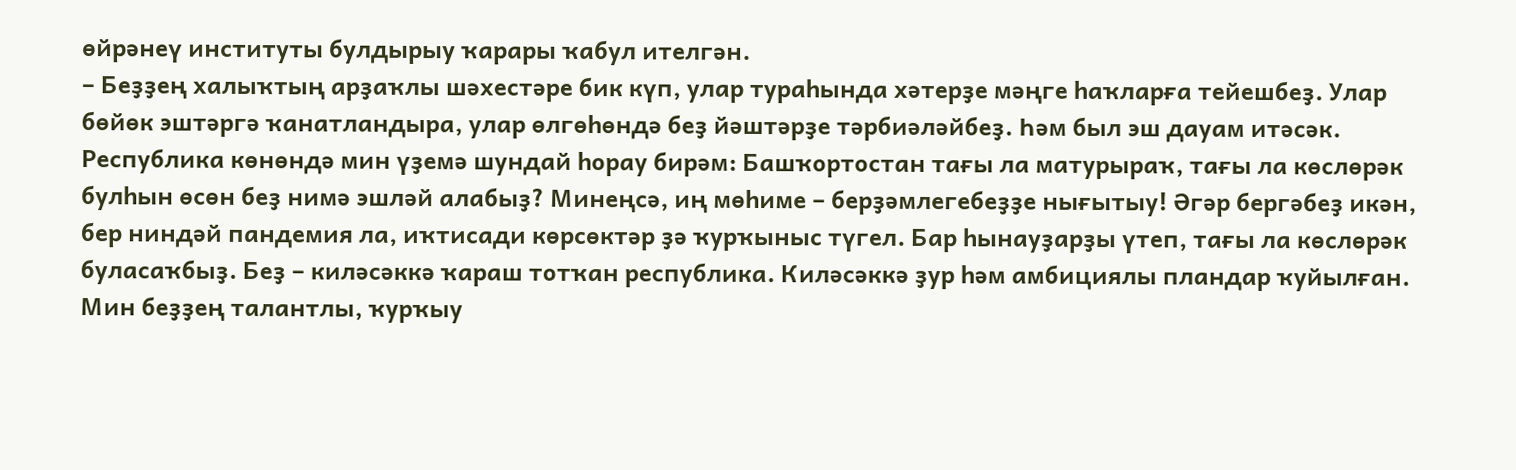өйрәнеү институты булдырыу ҡарары ҡабул ителгән.
– Беҙҙең халыҡтың арҙаҡлы шәхестәре бик күп, улар тураһында хәтерҙе мәңге һаҡларға тейешбеҙ. Улар бөйөк эштәргә ҡанатландыра, улар өлгөһөндә беҙ йәштәрҙе тәрбиәләйбеҙ. Һәм был эш дауам итәсәк. Республика көнөндә мин үҙемә шундай һорау бирәм: Башҡортостан тағы ла матурыраҡ, тағы ла көслөрәк булһын өсөн беҙ нимә эшләй алабыҙ? Минеңсә, иң мөһиме – берҙәмлегебеҙҙе нығытыу! Әгәр бергәбеҙ икән, бер ниндәй пандемия ла, иҡтисади көрсөктәр ҙә ҡурҡыныс түгел. Бар һынауҙарҙы үтеп, тағы ла көслөрәк буласаҡбыҙ. Беҙ – киләсәккә ҡараш тотҡан республика. Киләсәккә ҙур һәм амбициялы пландар ҡуйылған. Мин беҙҙең талантлы, ҡурҡыу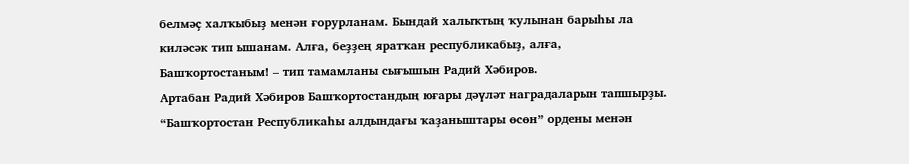белмәҫ халҡыбыҙ менән ғорурланам. Бындай халыҡтың ҡулынан барыһы ла киләсәк тип ышанам. Алға, беҙҙең яратҡан республикабыҙ, алға, Башҡортостаным! – тип тамамланы сығышын Радий Хәбиров.
Артабан Радий Хәбиров Башҡортостандың юғары дәүләт наградаларын тапшырҙы.
“Башҡортостан Республикаһы алдындағы ҡаҙаныштары өсөн” ордены менән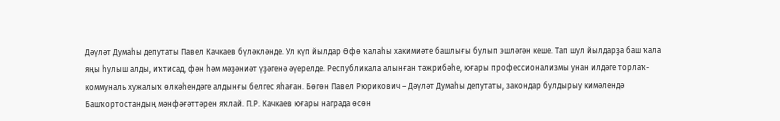Дәүләт Думаһы депутаты Павел Качкаев бүләкләнде. Ул күп йылдар Өфө ҡалаһы хакимиәте башлығы булып эшләгән кеше. Тап шул йылдарҙа баш ҡала яңы һулыш алды, иҡтисад, фән һәм мәҙәниәт үҙәгенә әүерелде. Республикала алынған тәжрибәһе, юғары профессионализмы унан илдәге торлаҡ-коммуналь хужалыҡ өлкәһендәге алдынғы белгес яһаған. Бөгөн Павел Рюрикович – Дәүләт Думаһы депутаты, закондар булдырыу кимәлендә Башҡортостандың мәнфәғәттәрен яҡлай. П.Р. Качкаев юғары награда өсөн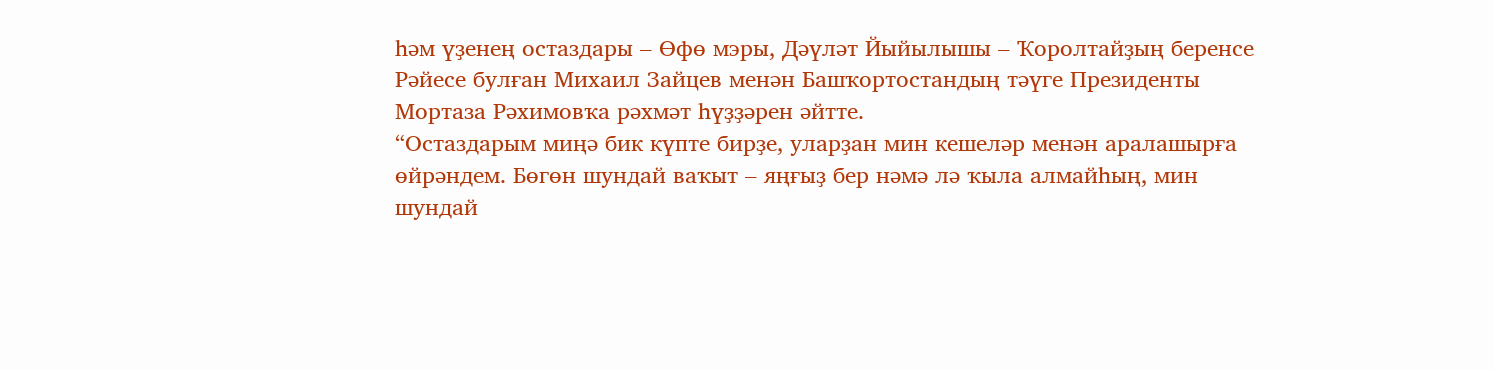һәм үҙенең остаздары – Өфө мэры, Дәүләт Йыйылышы – Ҡоролтайҙың беренсе Рәйесе булған Михаил Зайцев менән Башҡортостандың тәүге Президенты Мортаза Рәхимовҡа рәхмәт һүҙҙәрен әйтте.
“Остаздарым миңә бик күпте бирҙе, уларҙан мин кешеләр менән аралашырға өйрәндем. Бөгөн шундай ваҡыт – яңғыҙ бер нәмә лә ҡыла алмайһың, мин шундай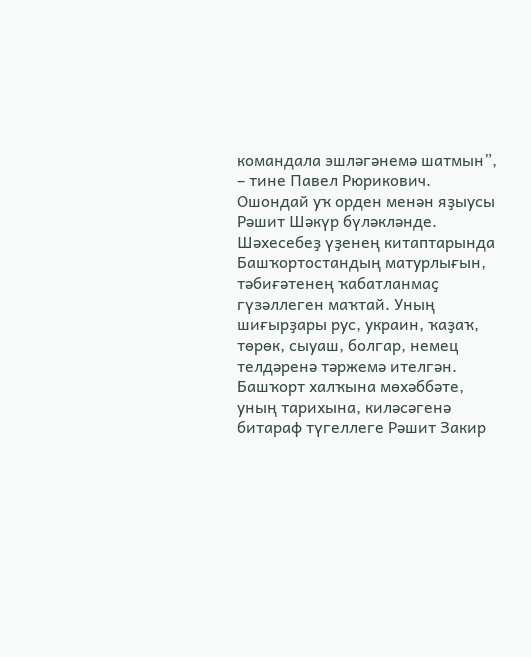командала эшләгәнемә шатмын”, – тине Павел Рюрикович.
Ошондай уҡ орден менән яҙыусы Рәшит Шәкүр бүләкләнде. Шәхесебеҙ үҙенең китаптарында Башҡортостандың матурлығын, тәбиғәтенең ҡабатланмаҫ гүзәллеген маҡтай. Уның шиғырҙары рус, украин, ҡаҙаҡ, төрөк, сыуаш, болгар, немец телдәренә тәржемә ителгән. Башҡорт халҡына мөхәббәте, уның тарихына, киләсәгенә битараф түгеллеге Рәшит Закир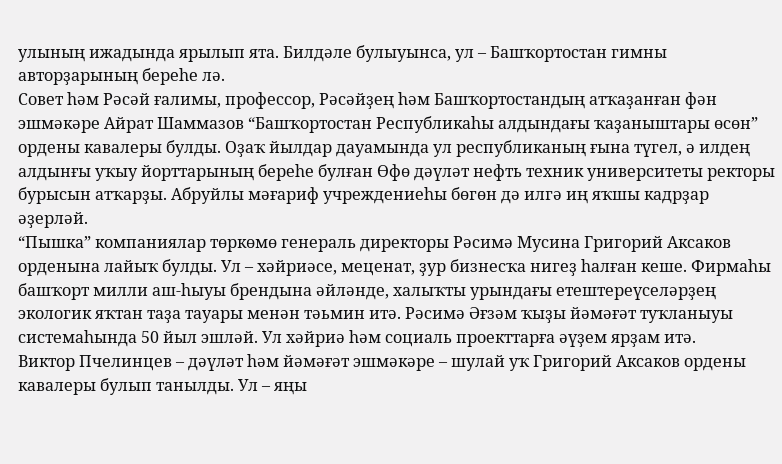улының ижадында ярылып ята. Билдәле булыуынса, ул – Башҡортостан гимны авторҙарының береһе лә.
Совет һәм Рәсәй ғалимы, профессор, Рәсәйҙең һәм Башҡортостандың атҡаҙанған фән эшмәкәре Айрат Шаммазов “Башҡортостан Республикаһы алдындағы ҡаҙаныштары өсөн” ордены кавалеры булды. Оҙаҡ йылдар дауамында ул республиканың ғына түгел, ә илдең алдынғы уҡыу йорттарының береһе булған Өфө дәүләт нефть техник университеты ректоры бурысын атҡарҙы. Абруйлы мәғариф учреждениеһы бөгөн дә илгә иң яҡшы кадрҙар әҙерләй.
“Пышка” компаниялар төркөмө генераль директоры Рәсимә Мусина Григорий Аксаков орденына лайыҡ булды. Ул – хәйриәсе, меценат, ҙур бизнесҡа нигеҙ һалған кеше. Фирмаһы башҡорт милли аш-һыуы брендына әйләнде, халыҡты урындағы етештереүселәрҙең экологик яҡтан таҙа тауары менән тәьмин итә. Рәсимә Әғзәм ҡыҙы йәмәғәт туҡланыуы системаһында 50 йыл эшләй. Ул хәйриә һәм социаль проекттарға әүҙем ярҙам итә.
Виктор Пчелинцев – дәүләт һәм йәмәғәт эшмәкәре – шулай уҡ Григорий Аксаков ордены кавалеры булып танылды. Ул – яңы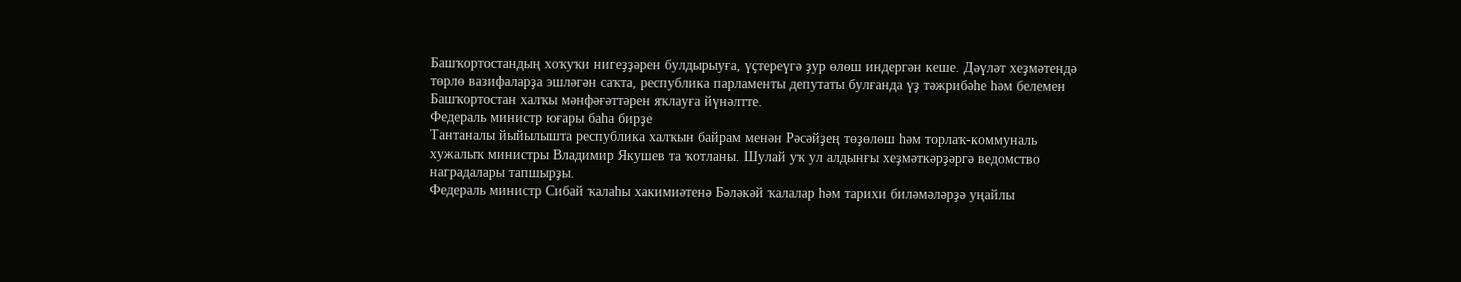Башҡортостандың хоҡуҡи нигеҙҙәрен булдырыуға, үҫтереүгә ҙур өлөш индергән кеше. Дәүләт хеҙмәтендә төрлө вазифаларҙа эшләгән саҡта, республика парламенты депутаты булғанда үҙ тәжрибәһе һәм белемен Башҡортостан халҡы мәнфәғәттәрен яҡлауға йүнәлтте.
Федераль министр юғары баһа бирҙе
Тантаналы йыйылышта республика халҡын байрам менән Рәсәйҙең төҙөлөш һәм торлаҡ-коммуналь хужалыҡ министры Владимир Якушев та ҡотланы. Шулай уҡ ул алдынғы хеҙмәткәрҙәргә ведомство наградалары тапшырҙы.
Федераль министр Сибай ҡалаһы хакимиәтенә Бәләкәй ҡалалар һәм тарихи биләмәләрҙә уңайлы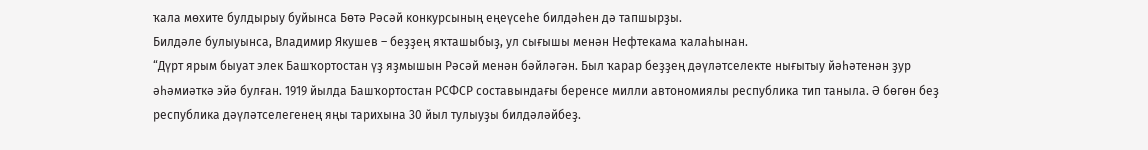ҡала мөхите булдырыу буйынса Бөтә Рәсәй конкурсының еңеүсеһе билдәһен дә тапшырҙы.
Билдәле булыуынса, Владимир Якушев – беҙҙең яҡташыбыҙ, ул сығышы менән Нефтекама ҡалаһынан.
“Дүрт ярым быуат элек Башҡортостан үҙ яҙмышын Рәсәй менән бәйләгән. Был ҡарар беҙҙең дәүләтселекте нығытыу йәһәтенән ҙур әһәмиәткә эйә булған. 1919 йылда Башҡортостан РСФСР составындағы беренсе милли автономиялы республика тип таныла. Ә бөгөн беҙ республика дәүләтселегенең яңы тарихына 30 йыл тулыуҙы билдәләйбеҙ.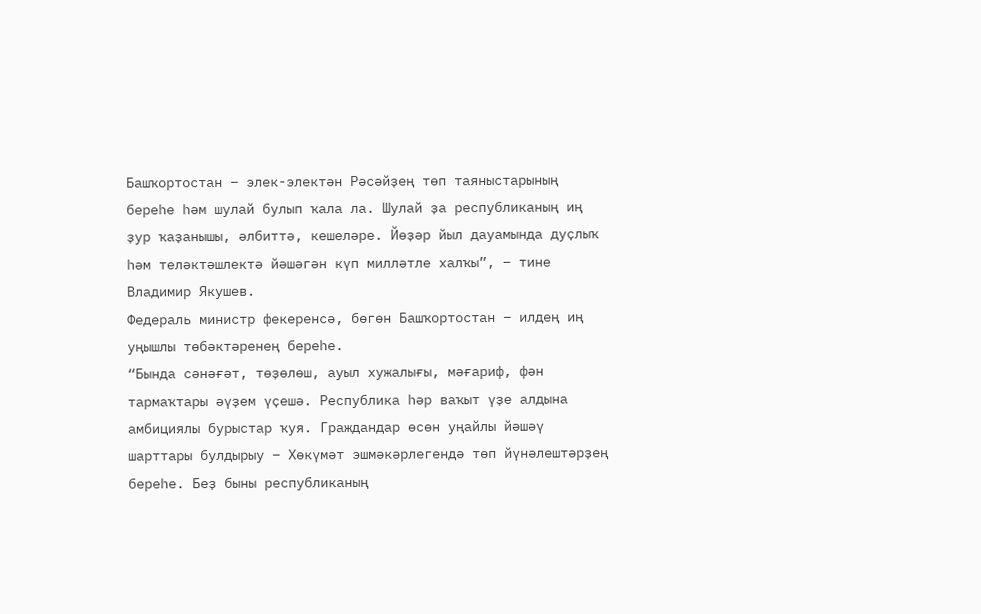Башҡортостан – элек-электән Рәсәйҙең төп таяныстарының береһе һәм шулай булып ҡала ла. Шулай ҙа республиканың иң ҙур ҡаҙанышы, әлбиттә, кешеләре. Йөҙәр йыл дауамында дуҫлыҡ һәм теләктәшлектә йәшәгән күп милләтле халҡы”, – тине Владимир Якушев.
Федераль министр фекеренсә, бөгөн Башҡортостан – илдең иң уңышлы төбәктәренең береһе.
“Бында сәнәғәт, төҙөлөш, ауыл хужалығы, мәғариф, фән тармаҡтары әүҙем үҫешә. Республика һәр ваҡыт үҙе алдына амбициялы бурыстар ҡуя. Граждандар өсөн уңайлы йәшәү шарттары булдырыу – Хөкүмәт эшмәкәрлегендә төп йүнәлештәрҙең береһе. Беҙ быны республиканың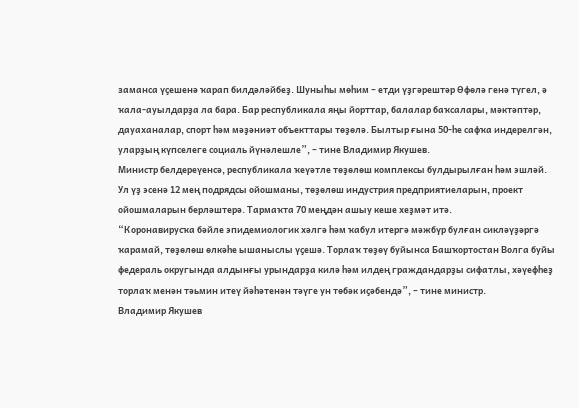заманса үҫешенә ҡарап билдәләйбеҙ. Шуныһы мөһим – етди үҙгәрештәр Өфөлә генә түгел, ә ҡала-ауылдарҙа ла бара. Бар республикала яңы йорттар, балалар баҡсалары, мәктәптәр, дауаханалар, спорт һәм мәҙәниәт объекттары төҙөлә. Былтыр ғына 50-һе сафҡа индерелгән, уларҙың күпселеге социаль йүнәлешле”, – тине Владимир Якушев.
Министр белдереүенсә, республикала ҡеүәтле төҙөлөш комплексы булдырылған һәм эшләй. Ул үҙ эсенә 12 мең подрядсы ойошманы, төҙөлөш индустрия предприятиеларын, проект ойошмаларын берләштерә. Тармаҡта 70 меңдән ашыу кеше хеҙмәт итә.
“Коронавирусҡа бәйле эпидемиологик хәлгә һәм ҡабул итергә мәжбүр булған сикләүҙәргә ҡарамай, төҙөлөш өлкәһе ышаныслы үҫешә. Торлаҡ төҙөү буйынса Башҡортостан Волга буйы федераль округында алдынғы урындарҙа килә һәм илдең граждандарҙы сифатлы, хәүефһеҙ торлаҡ менән тәьмин итеү йәһәтенән тәүге ун төбәк иҫәбендә”, – тине министр.
Владимир Якушев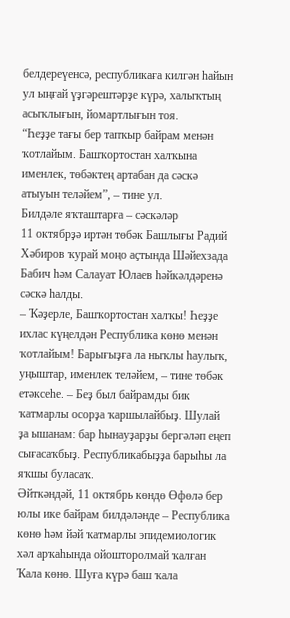белдереүенсә, республикаға килгән һайын ул ыңғай үҙгәрештәрҙе күрә, халыҡтың асыҡлығын, йомартлығын тоя.
“Һеҙҙе тағы бер тапҡыр байрам менән ҡотлайым. Башҡортостан халҡына именлек, төбәктең артабан да сәскә атыуын теләйем”, – тине ул.
Билдәле яҡташтарға – сәскәләр
11 октябрҙә иртән төбәк Башлығы Радий Хәбиров ҡурай моңо аҫтында Шәйехзада Бабич һәм Салауат Юлаев һәйкәлдәренә сәскә һалды.
– Ҡәҙерле, Башҡортостан халҡы! Һеҙҙе ихлас күңелдән Республика көнө менән ҡотлайым! Барығыҙға ла ныҡлы һаулыҡ, уңыштар, именлек теләйем, – тине төбәк етәксеһе. – Беҙ был байрамды бик ҡатмарлы осорҙа ҡаршылайбыҙ. Шулай ҙа ышанам: бар һынауҙарҙы бергәләп еңеп сығасаҡбыҙ. Республикабыҙҙа барыһы ла яҡшы буласаҡ.
Әйткәндәй, 11 октябрь көндө Өфөлә бер юлы ике байрам билдәләнде – Республика көнө һәм йәй ҡатмарлы эпидемиологик хәл арҡаһында ойошторолмай ҡалған Ҡала көнө. Шуға күрә баш ҡала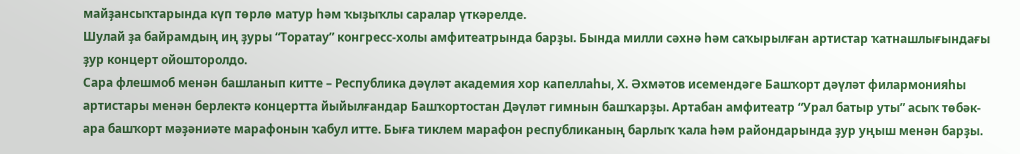майҙансыҡтарында күп төрлө матур һәм ҡыҙыҡлы саралар үткәрелде.
Шулай ҙа байрамдың иң ҙуры “Торатау” конгресс-холы амфитеатрында барҙы. Бында милли сәхнә һәм саҡырылған артистар ҡатнашлығындағы ҙур концерт ойошторолдо.
Сара флешмоб менән башланып китте – Республика дәүләт академия хор капеллаһы, Х. Әхмәтов исемендәге Башҡорт дәүләт филармонияһы артистары менән берлектә концертта йыйылғандар Башҡортостан Дәүләт гимнын башҡарҙы. Артабан амфитеатр “Урал батыр уты” асыҡ төбәк-ара башҡорт мәҙәниәте марафонын ҡабул итте. Быға тиклем марафон республиканың барлыҡ ҡала һәм райондарында ҙур уңыш менән барҙы.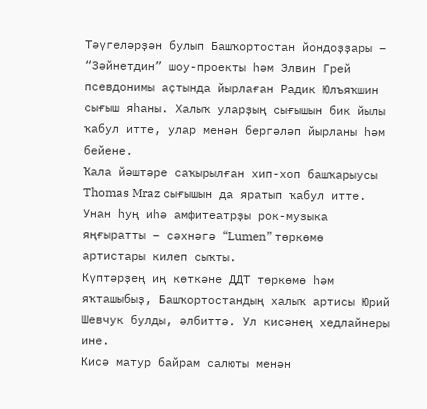Тәүгеләрҙән булып Башҡортостан йондоҙҙары – “Зәйнетдин” шоу-проекты һәм Элвин Грей псевдонимы аҫтында йырлаған Радик Юлъяҡшин сығыш яһаны. Халыҡ уларҙың сығышын бик йылы ҡабул итте, улар менән бергәләп йырланы һәм бейене.
Ҡала йәштәре саҡырылған хип-хоп башҡарыусы Thomas Mraz сығышын да яратып ҡабул итте. Унан һуң иһә амфитеатрҙы рок-музыка яңғыратты – сәхнәгә “Lumen” төркөмө артистары килеп сыҡты.
Күптәрҙең иң көткәне ДДТ төркөмө һәм яҡташыбыҙ, Башҡортостандың халыҡ артисы Юрий Шевчук булды, әлбиттә. Ул кисәнең хедлайнеры ине.
Кисә матур байрам салюты менән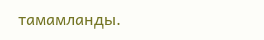тамамланды.